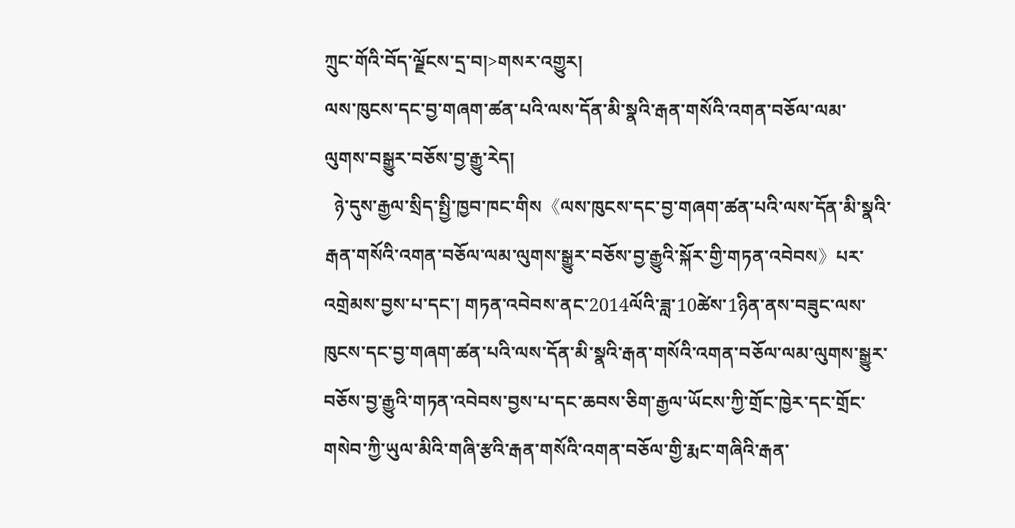ཀྲུང་གོའི་བོད་ལྗོངས་དྲ་བ།>གསར་འགྱུར།
ལས་ཁུངས་དང་བྱ་གཞག་ཚན་པའི་ལས་དོན་མི་སྣའི་རྒན་གསོའི་འགན་བཅོལ་ལམ་ལུགས་བསྒྱུར་བཅོས་བྱ་རྒྱུ་རེད།
  ཉེ་དུས་རྒྱལ་སྲིད་སྤྱི་ཁྱབ་ཁང་གིས《ལས་ཁུངས་དང་བྱ་གཞག་ཚན་པའི་ལས་དོན་མི་སྣའི་རྒན་གསོའི་འགན་བཅོལ་ལམ་ལུགས་སྒྱུར་བཅོས་བྱ་རྒྱུའི་སྐོར་གྱི་གཏན་འབེབས》པར་འགྲེམས་བྱས་པ་དང་། གཏན་འབེབས་ནང་2014ལོའི་ཟླ་10ཚེས་1ཉིན་ནས་བཟུང་ལས་ཁུངས་དང་བྱ་གཞག་ཚན་པའི་ལས་དོན་མི་སྣའི་རྒན་གསོའི་འགན་བཅོལ་ལམ་ལུགས་སྒྱུར་བཅོས་བྱ་རྒྱུའི་གཏན་འབེབས་བྱས་པ་དང་ཆབས་ཅིག་རྒྱལ་ཡོངས་ཀྱི་གྲོང་ཁྱེར་དང་གྲོང་གསེབ་ཀྱི་ཡུལ་མིའི་གཞི་རྩའི་རྒན་གསོའི་འགན་བཅོལ་གྱི་རྨང་གཞིའི་རྒན་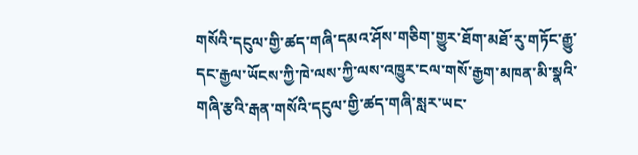གསོའི་དངུལ་གྱི་ཚད་གཞི་དམའ་ཤོས་གཅིག་གྱུར་ཐོག་མཐོ་རུ་གཏོང་རྒྱུ་དང་རྒྱལ་ཡོངས་ཀྱི་ཁེ་ལས་ཀྱི་ལས་འཁྱུར་ངལ་གསོ་རྒྱག་མཁན་མི་སྣའི་གཞི་རྩའི་རྒན་གསོའི་དངུལ་གྱི་ཚད་གཞི་སླར་ཡང་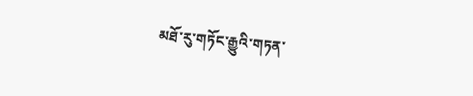མཐོ་རུ་གཏོང་རྒྱུའི་གཏན་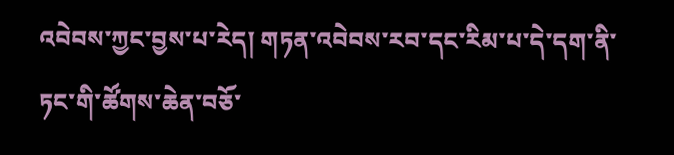འབེབས་ཀྱང་བྱས་པ་རེད། གཏན་འབེབས་རབ་དང་རིམ་པ་དེ་དག་ནི་ཏང་གི་ཚོགས་ཆེན་བཅོ་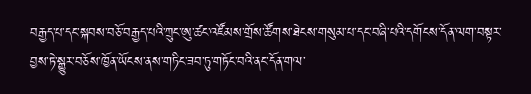བརྒྱད་པ་དང་སྐབས་བཅོ་བརྒྱད་པའི་ཀྲུང་ཨུ་ཚང་འཛོམས་གྲོས་ཚོགས་ཐེངས་གསུམ་པ་དང་བཞི་པའི་དགོངས་དོན་ལག་བསྟར་བྱས་ཏེ་སྒྱུར་བཅོས་ཁྱོན་ཡོངས་ནས་གཏིང་ཟབ་ཏུ་གཏོང་བའི་ནང་དོན་གལ་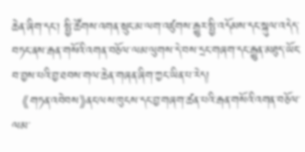ཆེན་ཞིག་དང་། སྤྱི་ཚོགས་འགན་སྲུང་མ་ལག་འཛུགས་རྒྱུར་སྤྱི་འདོམས་དང་སྐུལ་འདེད་བཏང་ནས་རྒན་གསོའི་འགན་བཅོལ་ལམ་ལུགས་དེ་བས་དྲང་གཞག་དང་རྒྱུན་མཐུད་ཡོང་བ་བྱས་པའི་བྱ་ཐབས་གལ་ཆེན་གཞན་ཞིག་ཀྱང་ཡིན་པ་རེད།
  《གཏན་འབེབས》ནང་ལས་ཁུངས་དང་བྱ་གཞག་ཚན་པའི་རྒན་གསོའི་འགན་བཅོལ་ལམ་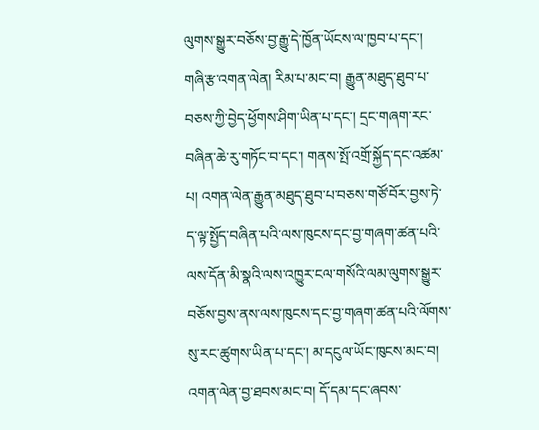ལུགས་སྒྱུར་བཅོས་བྱ་རྒྱུ་དེ་ཁྱོན་ཡོངས་ལ་ཁྱབ་པ་དང་། གཞི་རྩ་འགན་ལེན། རིམ་པ་མང་བ། རྒྱུན་མཐུད་ཐུབ་པ་བཅས་ཀྱི་བྱེད་ཕྱོགས་ཤིག་ཡིན་པ་དང་། དྲང་གཞག་རང་བཞིན་ཆེ་རུ་གཏོང་བ་དང་། གནས་སྤོ་འགྲོ་སྐྱོད་དང་འཚམ་པ། འགན་ལེན་རྒྱུན་མཐུད་ཐུབ་པ་བཅས་གཙོ་བོར་བྱས་ཏེ་ད་ལྟ་སྤྱོད་བཞིན་པའི་ལས་ཁུངས་དང་བྱ་གཞག་ཚན་པའི་ལས་དོན་མི་སྣའི་ལས་འཁྱུར་ངལ་གསོའི་ལམ་ལུགས་སྒྱུར་བཅོས་བྱས་ནས་ལས་ཁུངས་དང་བྱ་གཞག་ཚན་པའི་ལོགས་སུ་རང་ཚུགས་ཡིན་པ་དང་། མ་དངུལ་ཡོང་ཁུངས་མང་བ། འགན་ལེན་བྱ་ཐབས་མང་བ། དོ་དམ་དང་ཞབས་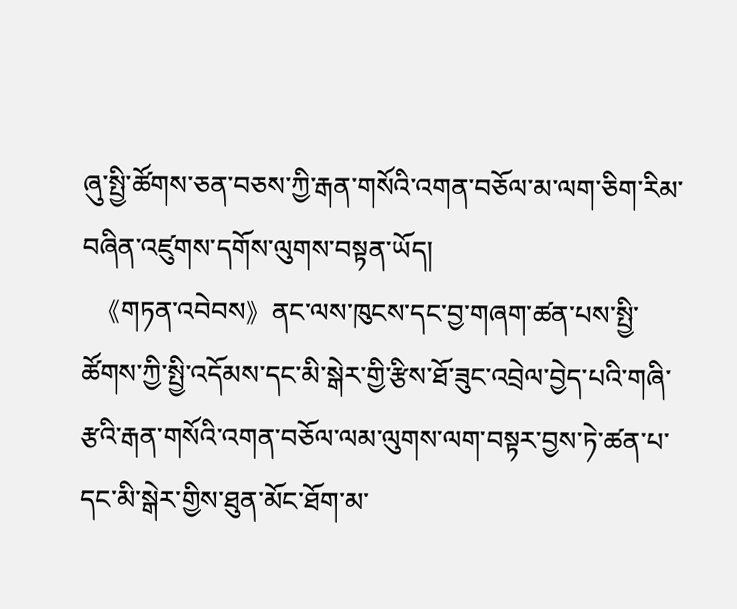ཞུ་སྤྱི་ཚོགས་ཅན་བཅས་ཀྱི་རྒན་གསོའི་འགན་བཅོལ་མ་ལག་ཅིག་རིམ་བཞིན་འཛུགས་དགོས་ལུགས་བསྟན་ཡོད།
  《གཏན་འབེབས》ནང་ལས་ཁུངས་དང་བྱ་གཞག་ཚན་པས་སྤྱི་ཚོགས་ཀྱི་སྤྱི་འདོམས་དང་མི་སྒེར་གྱི་རྩིས་ཐོ་ཟུང་འབྲེལ་བྱེད་པའི་གཞི་རྩའི་རྒན་གསོའི་འགན་བཅོལ་ལམ་ལུགས་ལག་བསྟར་བྱས་ཏེ་ཚན་པ་དང་མི་སྒེར་གྱིས་ཐུན་མོང་ཐོག་མ་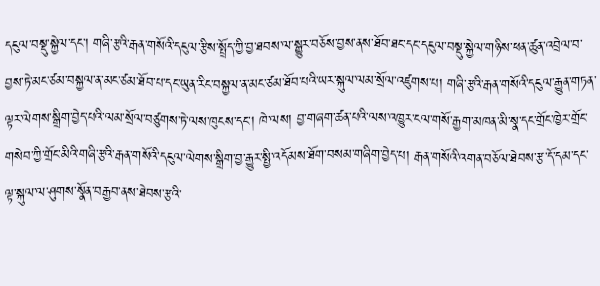དངུལ་བསྡུ་སྐྱེལ་དང་། གཞི་རྩའི་རྒན་གསོའི་དངུལ་རྩིས་སྤྲོད་ཀྱི་བྱ་ཐབས་ལ་སྒྱུར་བཅོས་བྱས་ནས་ཐོབ་ཐང་དང་དངུལ་བསྡུ་སྐྱེལ་གཉིས་ཕན་ཚུན་འབྲེལ་བ་བྱས་ཏེ་མང་ཙམ་བསྐྱལ་ན་མང་ཙམ་ཐོབ་པ་དང་ཡུན་རིང་བསྐྱལ་ན་མང་ཙམ་ཐོབ་པའི་ཡར་སྐུལ་ལམ་སྲོལ་འཛུགས་པ། གཞི་རྩའི་རྒན་གསོའི་དངུལ་རྒྱུན་གཏན་ལྟར་ལེགས་སྒྲིག་བྱེད་པའི་ལམ་སྲོལ་བཙུགས་ཏེ་ལས་ཁུངས་དང་། ཁེ་ལས། བྱ་གཞག་ཚན་པའི་ལས་འཁྱུར་ངལ་གསོ་རྒྱག་མཁན་མི་སྣ་དང་གྲོང་ཁྱེར་གྲོང་གསེབ་ཀྱི་གྲོང་མིའི་གཞི་རྩའི་རྒན་གསོའི་དངུལ་ལེགས་སྒྲིག་བྱ་རྒྱུར་སྤྱི་འདོམས་ཐོག་བསམ་གཞིག་བྱེད་པ། རྒན་གསོའི་འགན་བཅོལ་ཐེབས་རྩ་དོ་དམ་དང་ལྟ་སྐུལ་ལ་ཤུགས་སྣོན་བརྒྱབ་ནས་ཐེབས་རྩའི་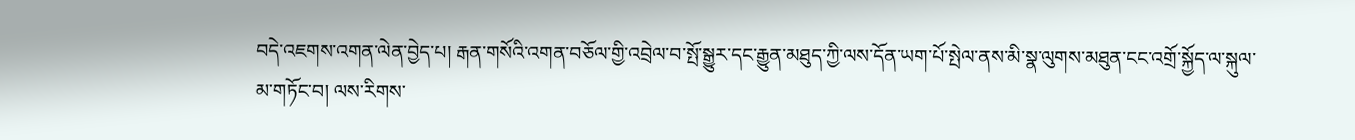བདེ་འཇགས་འགན་ལེན་བྱེད་པ། རྒན་གསོའི་འགན་བཅོལ་གྱི་འབྲེལ་བ་སྤོ་སྒྱུར་དང་རྒྱུན་མཐུད་ཀྱི་ལས་དོན་ཡག་པོ་སྤེལ་ནས་མི་སྣ་ལུགས་མཐུན་ངང་འགྲོ་སྐྱོད་ལ་སྐུལ་མ་གཏོང་བ། ལས་རིགས་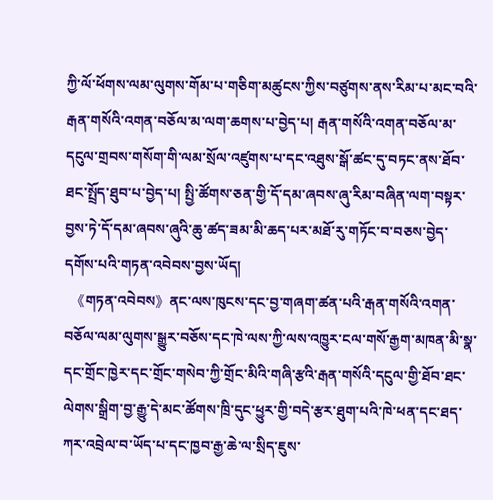ཀྱི་ལོ་ཕོགས་ལམ་ལུགས་གོམ་པ་གཅིག་མཚུངས་ཀྱིས་བཙུགས་ནས་རིམ་པ་མང་བའི་རྒན་གསོའི་འགན་བཅོལ་མ་ལག་ཆགས་པ་བྱེད་པ། རྒན་གསོའི་འགན་བཅོལ་མ་དངུལ་གྲབས་གསོག་གི་ལམ་སྲོལ་འཛུགས་པ་དང་འཐུས་སྒོ་ཚང་དུ་བཏང་ནས་ཐོབ་ཐང་སྤྲོད་ཐུབ་པ་བྱེད་པ། སྤྱི་ཚོགས་ཅན་གྱི་དོ་དམ་ཞབས་ཞུ་རིམ་བཞིན་ལག་བསྟར་བྱས་ཏེ་དོ་དམ་ཞབས་ཞུའི་ཆུ་ཚད་ཟམ་མི་ཆད་པར་མཐོ་རུ་གཏོང་བ་བཅས་བྱེད་དགོས་པའི་གཏན་འབེབས་བྱས་ཡོད།
  《གཏན་འབེབས》ནང་ལས་ཁུངས་དང་བྱ་གཞག་ཚན་པའི་རྒན་གསོའི་འགན་བཅོལ་ལམ་ལུགས་སྒྱུར་བཅོས་དང་ཁེ་ལས་ཀྱི་ལས་འཁྱུར་ངལ་གསོ་རྒྱག་མཁན་མི་སྣ་དང་གྲོང་ཁྱེར་དང་གྲོང་གསེབ་ཀྱི་གྲོང་མིའི་གཞི་རྩའི་རྒན་གསོའི་དངུལ་གྱི་ཐོབ་ཐང་ལེགས་སྒྲིག་བྱ་རྒྱུ་དེ་མང་ཚོགས་ཁྲི་དུང་ཕྱུར་གྱི་བདེ་རྩར་ཐུག་པའི་ཁེ་ཕན་དང་ཐད་ཀར་འབྲེལ་བ་ཡོད་པ་དང་ཁྱབ་རྒྱ་ཆེ་ལ་སྲིད་ཇུས་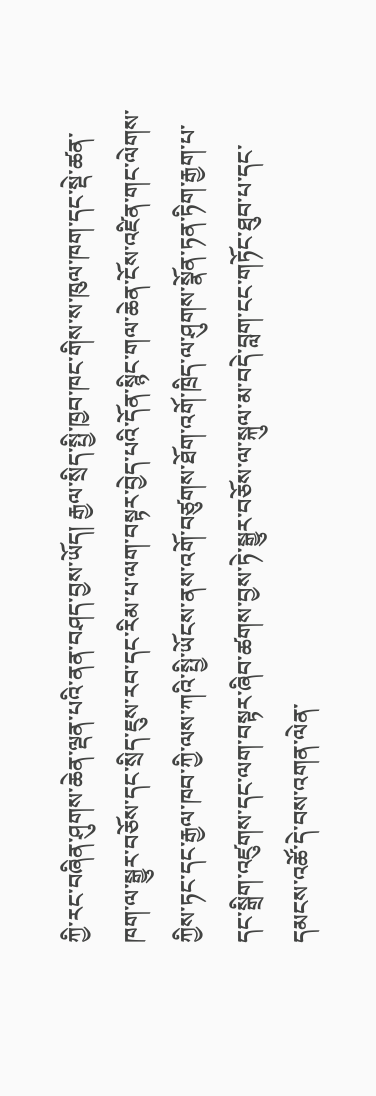ཀྱི་རང་བཞིན་ཤུགས་ཆེན་ལྡན་པའི་ནན་བཤད་བྱས་ཡོད། རྒྱལ་སྲིད་སྤྱི་ཁྱབ་ཁང་གིས་ས་ཁུལ་ཁག་དང་སྡེ་ཚན་ཁག་ལ་སྒྱུར་བཅོས་དང་སྲིད་ཇུས་རབ་དང་རིམ་པ་ལག་བསྟར་བྱེད་པའི་དོན་སྙིང་གལ་ཆེན་ངོས་འཛིན་གང་ལེགས་ཀྱིས་ཏང་དང་རྒྱལ་ཁབ་ཀྱི་ལས་ཀའི་སྤྱི་ཡོངས་ནས་འགོ་བཙུགས་ཐོག་འགོ་ཁྲིད་ལ་ཤུགས་སྣོན་ཏན་ཏིག་རྒྱག་པ་དང་སྒྲིག་འཛུགས་དང་ལག་བསྟར་ཞིབ་ཚགས་བྱས་ཏེ་སྒྱུར་བཅོས་ལ་སྐུལ་མ་བདེ་བླག་ངང་གཏོང་ཐུབ་པ་དང་དམངས་འཚོ་དེ་བས་འགན་ལེན་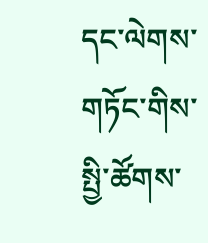དང་ལེགས་གཏོང་གིས་སྤྱི་ཚོགས་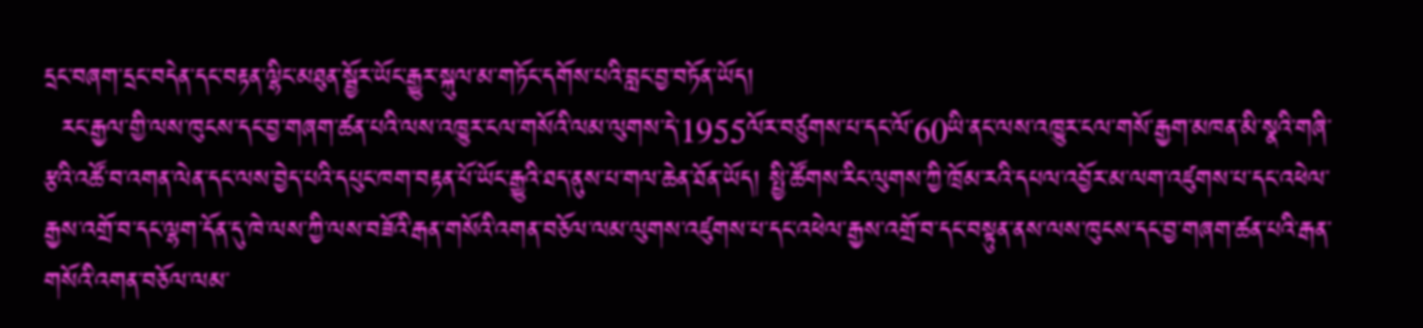དྲང་བཞག་དྲང་བདེན་དང་བརྟན་ལྷིང་མཐུན་སྦྱོར་ཡོང་རྒྱུར་སྐུལ་མ་གཏོང་དགོས་པའི་བླང་བྱ་བཏོན་ཡོད།
  རང་རྒྱལ་གྱི་ལས་ཁུངས་དང་བྱ་གཞག་ཚན་པའི་ལས་འཁྱུར་ངལ་གསོའི་ལམ་ལུགས་དེ་1955ལོར་བཙུགས་པ་དང་ལོ་60ཡི་ནང་ལས་འཁྱུར་ངལ་གསོ་རྒྱག་མཁན་མི་སྣའི་གཞི་རྩའི་འཚོ་བ་འགན་ལེན་དང་ལས་བྱེད་པའི་དཔུང་ཁག་བརྟན་པོ་ཡོང་རྒྱུའི་ཐད་ནུས་པ་གལ་ཆེན་ཐོན་ཡོད། སྤྱི་ཚོགས་རིང་ལུགས་ཀྱི་ཁྲོམ་རའི་དཔལ་འབྱོར་མ་ལག་འཛུགས་པ་དང་འཕེལ་རྒྱས་འགྲོ་བ་དང་ལྷག་དོན་དུ་ཁེ་ལས་ཀྱི་ལས་བཟོའི་རྒན་གསོའི་འགན་བཅོལ་ལམ་ལུགས་འཛུགས་པ་དང་འཕེལ་རྒྱས་འགྲོ་བ་དང་བསྟུན་ནས་ལས་ཁུངས་དང་བྱ་གཞག་ཚན་པའི་རྒན་གསོའི་འགན་བཅོལ་ལམ་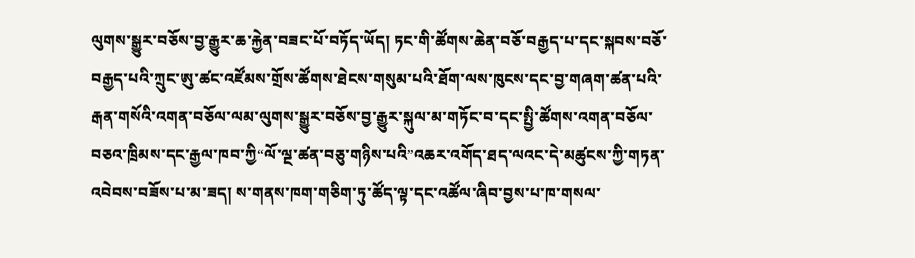ལུགས་སྒྱུར་བཅོས་བྱ་རྒྱུར་ཆ་རྐྱེན་བཟང་པོ་བཏོད་ཡོད། ཏང་གི་ཚོགས་ཆེན་བཅོ་བརྒྱད་པ་དང་སྐབས་བཅོ་བརྒྱད་པའི་ཀྲུང་ཨུ་ཚང་འཛོམས་གྲོས་ཚོགས་ཐེངས་གསུམ་པའི་ཐོག་ལས་ཁུངས་དང་བྱ་གཞག་ཚན་པའི་རྒན་གསོའི་འགན་བཅོལ་ལམ་ལུགས་སྒྱུར་བཅོས་བྱ་རྒྱུར་སྐུལ་མ་གཏོང་བ་དང་སྤྱི་ཚོགས་འགན་བཅོལ་བཅའ་ཁྲིམས་དང་རྒྱལ་ཁབ་ཀྱི“ལོ་ལྔ་ཚན་བཅུ་གཉིས་པའི”འཆར་འགོད་ཐད་ལའང་དེ་མཚུངས་ཀྱི་གཏན་འབེབས་བཟོས་པ་མ་ཟད། ས་གནས་ཁག་གཅིག་ཏུ་ཚོད་ལྟ་དང་འཚོལ་ཞིབ་བྱས་པ་ཁ་གསལ་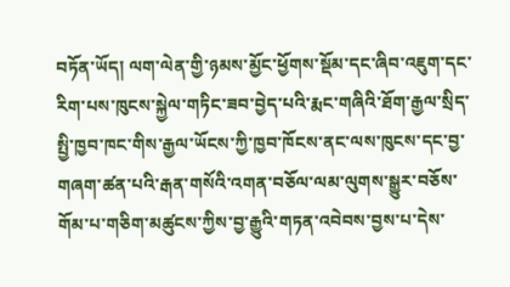བཏོན་ཡོད། ལག་ལེན་གྱི་ཉམས་མྱོང་ཕྱོགས་སྡོམ་དང་ཞིབ་འཇུག་དང་རིག་པས་ཁུངས་སྐྱེལ་གཏིང་ཟབ་བྱེད་པའི་རྨང་གཞིའི་ཐོག་རྒྱལ་སྲིད་སྤྱི་ཁྱབ་ཁང་གིས་རྒྱལ་ཡོངས་ཀྱི་ཁྱབ་ཁོངས་ནང་ལས་ཁུངས་དང་བྱ་གཞག་ཚན་པའི་རྒན་གསོའི་འགན་བཅོལ་ལམ་ལུགས་སྒྱུར་བཅོས་གོམ་པ་གཅིག་མཚུངས་ཀྱིས་བྱ་རྒྱུའི་གཏན་འབེབས་བྱས་པ་དེས་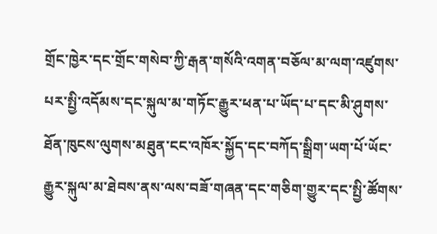གྲོང་ཁྱེར་དང་གྲོང་གསེབ་ཀྱི་རྒན་གསོའི་འགན་བཅོལ་མ་ལག་འཛུགས་པར་སྤྱི་འདོམས་དང་སྐུལ་མ་གཏོང་རྒྱུར་ཕན་པ་ཡོད་པ་དང་མི་ཤུགས་ཐོན་ཁུངས་ལུགས་མཐུན་ངང་འཁོར་སྐྱོད་དང་བཀོད་སྒྲིག་ཡག་པོ་ཡོང་རྒྱུར་སྐུལ་མ་ཐེབས་ནས་ལས་བཟོ་གཞན་དང་གཅིག་གྱུར་དང་སྤྱི་ཚོགས་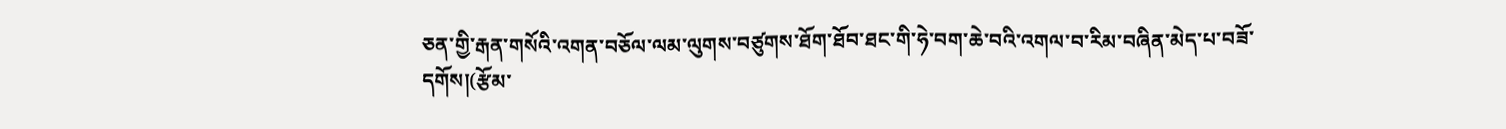ཅན་གྱི་རྒན་གསོའི་འགན་བཅོལ་ལམ་ལུགས་བཙུགས་ཐོག་ཐོབ་ཐང་གི་ཧེ་བག་ཆེ་བའི་འགལ་བ་རིམ་བཞིན་མེད་པ་བཟོ་དགོས།(རྩོམ་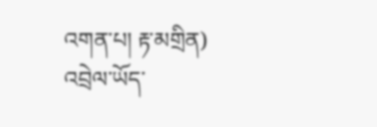འགན་པ། རྟ་མགྲིན)
འབྲེལ་ཡོད་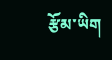རྩོམ་ཡིག